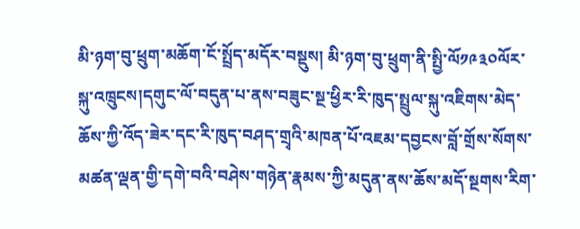མི་ཉག་བུ་ཕྲུག་མཆོག་ངོ་སྤྲོད་མདོར་བསྡུས། མི་ཉག་བུ་ཕྲུག་ནི་སྤྱི་ལོ༡༩༣༠ལོར་སྐུ་འཁྲུངས།དགུང་ལོ་བདུན་པ་ནས་བཟུང་སྔ་ཕྱིར་རི་ཁུད་སྤྲུལ་སྐུ་འཇིགས་མེད་ཆོས་ཀྱི་འོད་ཟེར་དང་རི་ཁུད་བཤད་གྲྭའི་མཁན་པོ་འཇམ་དབྱངས་བློ་གྲོས་སོགས་མཚན་ལྡན་གྱི་དགེ་བའི་བཤེས་གཉེན་རྣམས་ཀྱི་མདུན་ནས་ཆོས་མདོ་སྔགས་རིག་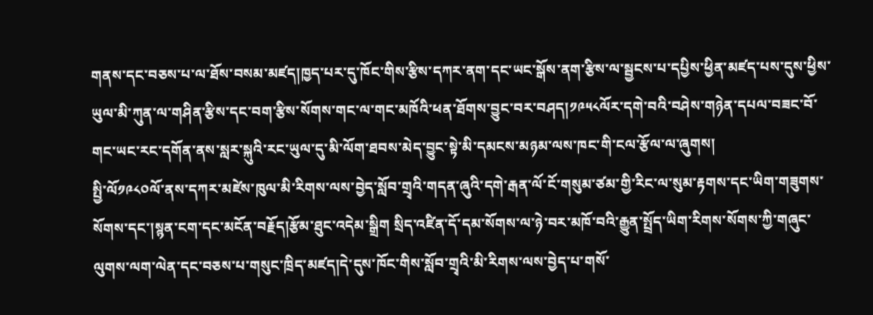གནས་དང་བཅས་པ་ལ་ཐོས་བསམ་མཛད།ཁྱད་པར་དུ་ཁོང་གིས་རྩིས་དཀར་ནག་དང་ཡང་སྒོས་ནག་རྩིས་ལ་སྦྱངས་པ་དཔྱིས་ཕྱིན་མཛད་པས་དུས་ཕྱིས་ཡུལ་མི་ཀུན་ལ་གཤིན་རྩིས་དང་བག་རྩིས་སོགས་གང་ལ་གང་མཁོའི་ཕན་ཐོགས་བྱུང་བར་བཤད།༡༩༥༨ལོར་དགེ་བའི་བཤེས་གཉེན་དཔལ་བཟང་བོ་གང་ཡང་རང་དགོན་ནས་སླར་སྐུའི་རང་ཡུལ་དུ་མི་ལོག་ཐབས་མེད་བྱུང་སྟེ་མི་དམངས་མཉམ་ལས་ཁང་གི་ངལ་རྩོལ་ལ་ཞུགས།
སྤྱི་ལོ༡༩༨༠ལོ་ནས་དཀར་མཛེས་ཁུལ་མི་རིགས་ལས་བྱེད་སློབ་གྲྭའི་གདན་ཞུའི་དགེ་རྒན་ལོ་ངོ་གསུམ་ཙམ་གྱི་རིང་ལ་སུམ་རྟགས་དང་ཡིག་གཟུགས་སོགས་དང་།སྙན་ངག་དང་མངོན་བརྗོད།རྩོམ་ཐུང་འདེམ་སྒྲིག སྲིད་འཛིན་དོ་དམ་སོགས་ལ་ཉེ་བར་མཁོ་བའི་རྒྱུན་སྤྲོད་ཡིག་རིགས་སོགས་ཀྱི་གཞུང་ལུགས་ལག་ལེན་དང་བཅས་པ་གསུང་ཁྲིད་མཛད།དེ་དུས་ཁོང་གིས་སློབ་གྲྭའི་མི་རིགས་ལས་བྱེད་པ་གསོ་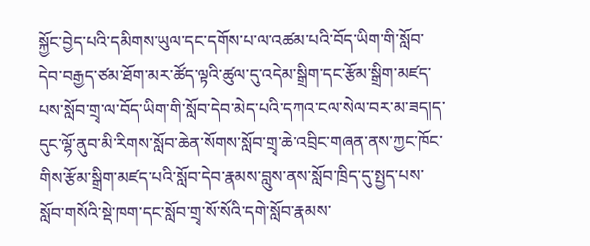སྐྱོང་བྱེད་པའི་དམིགས་ཡུལ་དང་དགོས་པ་ལ་འཚམ་པའི་བོད་ཡིག་གི་སློབ་དེབ་བརྒྱད་ཙམ་ཐོག་མར་ཚོད་ལྟའི་ཚུལ་དུ་འདེམ་སྒྲིག་དང་རྩོམ་སྒྲིག་མཛད་པས་སློབ་གྲྭ་ལ་བོད་ཡིག་གི་སློབ་དེབ་མེད་པའི་དཀའ་ངལ་སེལ་བར་མ་ཟད།ད་དུང་ལྷོ་ནུབ་མི་རིགས་སློབ་ཆེན་སོགས་སློབ་གྲྭ་ཆེ་འབྲིང་གཞན་ནས་ཀྱང་ཁོང་གིས་རྩོམ་སྒྲིག་མཛད་པའི་སློབ་དེབ་རྣམས་བླུས་ནས་སློབ་ཁྲིད་དུ་སྤྱད་པས་སློབ་གསོའི་སྡེ་ཁག་དང་སློབ་གྲྭ་སོ་སོའི་དགེ་སློབ་རྣམས་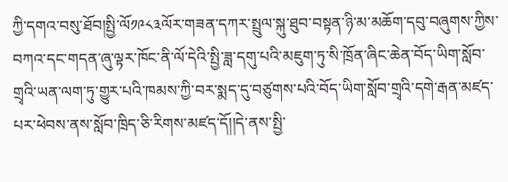ཀྱི་དགའ་བསུ་ཐོབ།སྤྱི་ལོ༡༩༨༣ལོར་གཟན་དཀར་སྤྲུལ་སྐུ་ཐུབ་བསྟན་ཉི་མ་མཆོག་དབུ་བཞུགས་ཀྱིས་བཀའ་དང་གདན་ཞུ་ལྟར་ཁོང་ནི་ལོ་དེའི་སྤྱི་ཟླ་དགུ་པའི་མཇུག་ཏུ་སི་ཁྲོན་ཞིང་ཆེན་བོད་ཡིག་སློབ་གྲྭའི་ཡན་ལག་ཏུ་གྱུར་པའི་ཁམས་ཀྱི་བར་སྨད་དུ་བཙུགས་པའི་བོད་ཡིག་སློབ་གྲྭའི་དགེ་རྒན་མཛད་པར་ཕེབས་ནས་སློབ་ཁྲིད་ཅི་རིགས་མཛད་དོ།།དེ་ནས་སྤྱི་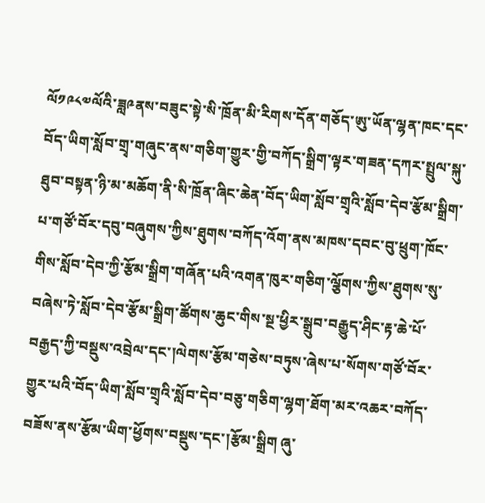ལོ༡༩༨༧ལོའི་ཟླ༩ནས་བཟུང་སྟེ་སི་ཁྲོན་མི་རིགས་དོན་གཅོད་ཨུ་ཡོན་ལྷན་ཁང་དང་བོད་ཡིག་སློབ་གྲྭ་གཞུང་ནས་གཅིག་གྱུར་གྱི་བཀོད་སྒྲིག་ལྟར་གཟན་དཀར་སྤྲུལ་སྐུ་ཐུབ་བསྟན་ཉི་མ་མཆོག་ནི་སི་ཁྲོན་ཞིང་ཆེན་བོད་ཡིག་སློབ་གྲྭའི་སློབ་དེབ་རྩོམ་སྒྲིག་པ་གཙོ་བོར་དབུ་བཞུགས་ཀྱིས་ཐུགས་བཀོད་འོག་ནས་མཁས་དབང་བུ་ཕྲུག་ཁོང་གིས་སློབ་དེབ་ཀྱི་རྩོམ་སྒྲིག་གཞོན་པའི་འགན་ཁུར་གཅིག་ལྕོགས་ཀྱིས་ཐུགས་སུ་བཞེས་ཏེ་སློབ་དེབ་རྩོམ་སྒྲིག་ཚོགས་ཆུང་གིས་སྔ་ཕྱིར་སྒྲུབ་བརྒྱུད་ཤིང་རྟ་ཆེ་པོ་བརྒྱད་ཀྱི་བསྡུས་འབྲེལ་དང་།ལེགས་རྩོམ་གཅེས་བཏུས་ཞེས་པ་སོགས་གཙོ་བོར་གྱུར་པའི་བོད་ཡིག་སློབ་གྲྭའི་སློབ་དེབ་བཅུ་གཅིག་ལྷག་ཐོག་མར་འཆར་བཀོད་བཟོས་ནས་རྩོམ་ཡིག་ཕྱོགས་བསྡུས་དང་།རྩོམ་སྒྲིག ཞུ་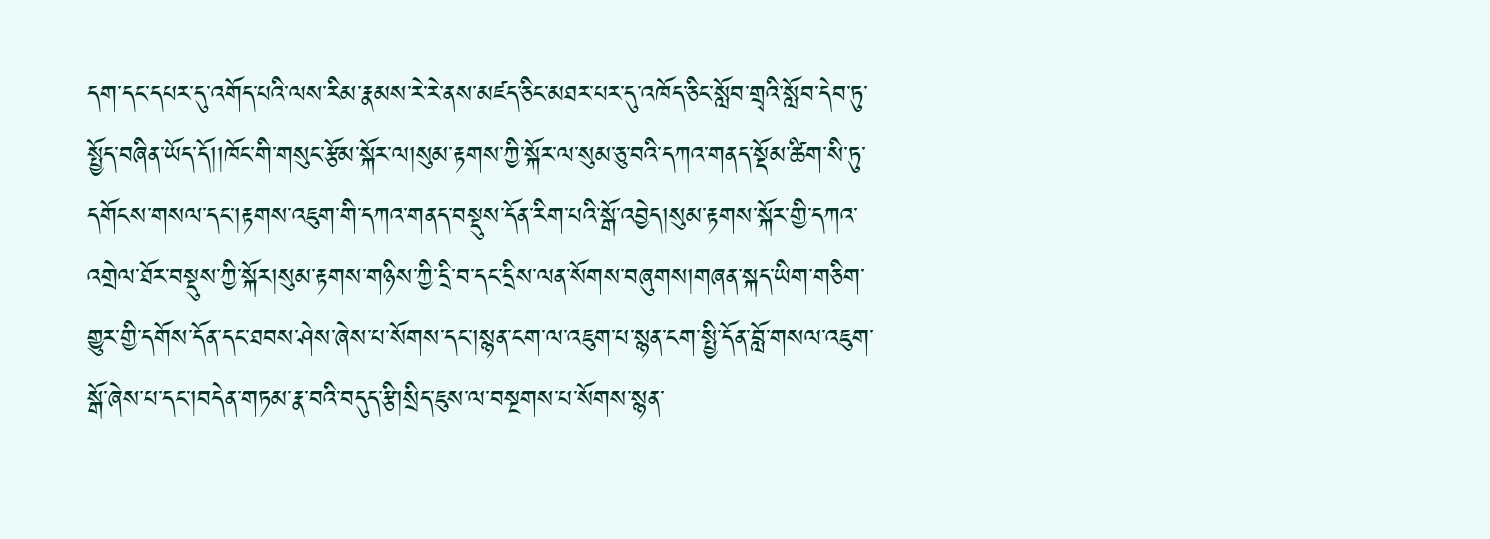དག་དང་དཔར་དུ་འགོད་པའི་ལས་རིམ་རྣམས་རེ་རེ་ནས་མཛད་ཅིང་མཐར་པར་དུ་འཁོད་ཅིང་སློབ་གྲྭའི་སློབ་དེབ་ཏུ་སྤྱོད་བཞིན་ཡོད་དོ།།ཁོང་གི་གསུང་རྩོམ་སྐོར་ལ།སུམ་རྟགས་ཀྱི་སྐོར་ལ་སུམ་ཅུ་བའི་དཀའ་གནད་སྡོམ་ཚིག་སི་ཏུ་དགོངས་གསལ་དང་།རྟགས་འཇུག་གི་དཀའ་གནད་བསྡུས་དོན་རིག་པའི་སྒོ་འབྱེད།སུམ་རྟགས་སྐོར་གྱི་དཀའ་འགྲེལ་ཐོར་བསྡུས་ཀྱི་སྐོར།སུམ་རྟགས་གཉིས་ཀྱི་དྲི་བ་དང་དྲིས་ལན་སོགས་བཞུགས།གཞན་སྐད་ཡིག་གཅིག་གྱུར་གྱི་དགོས་དོན་དང་ཐབས་ཤེས་ཞེས་པ་སོགས་དང་།སྙན་ངག་ལ་འཇུག་པ་སྙན་ངག་སྤྱི་དོན་བློ་གསལ་འཇུག་སྒོ་ཞེས་པ་དང་།བདེན་གཏམ་རྣ་བའི་བདུད་རྩི།སྲིད་ཇུས་ལ་བསྔགས་པ་སོགས་སྙན་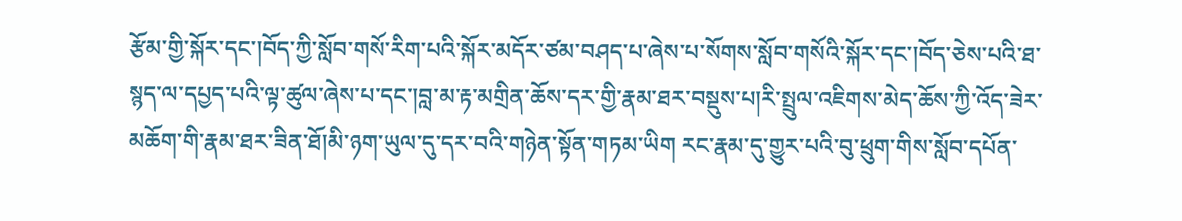རྩོམ་གྱི་སྐོར་དང་།བོད་ཀྱི་སློབ་གསོ་རིག་པའི་སྐོར་མདོར་ཙམ་བཤད་པ་ཞེས་པ་སོགས་སློབ་གསོའི་སྐོར་དང་།བོད་ཅེས་པའི་ཐ་སྙད་ལ་དཔྱད་པའི་ལྟ་ཚུལ་ཞེས་པ་དང་།བླ་མ་རྟ་མགྲིན་ཆོས་དར་གྱི་རྣམ་ཐར་བསྡུས་པ།རི་སྤྲུལ་འཇིགས་མེད་ཆོས་ཀྱི་འོད་ཟེར་མཆོག་གི་རྣམ་ཐར་ཟིན་ཐོ།མི་ཉག་ཡུལ་དུ་དར་བའི་གཉེན་སྟོན་གཏམ་ཡིག རང་རྣམ་དུ་གྱུར་པའི་བུ་ཕྲུག་གིས་སློབ་དཔོན་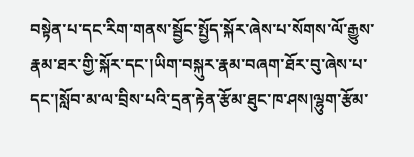བསྟེན་པ་དང་རིག་གནས་སྦྱོང་སྤྱོད་སྐོར་ཞེས་པ་སོགས་ལོ་རྒྱུས་རྣམ་ཐར་གྱི་སྐོར་དང་།ཡིག་བསྐུར་རྣམ་བཞག་ཐོར་བུ་ཞེས་པ་དང་།སློབ་མ་ལ་བྲིས་པའི་དྲན་རྟེན་རྩོམ་ཐུང་ཁ་ཤས།ལྷུག་རྩོམ་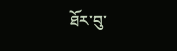ཐོར་བུ་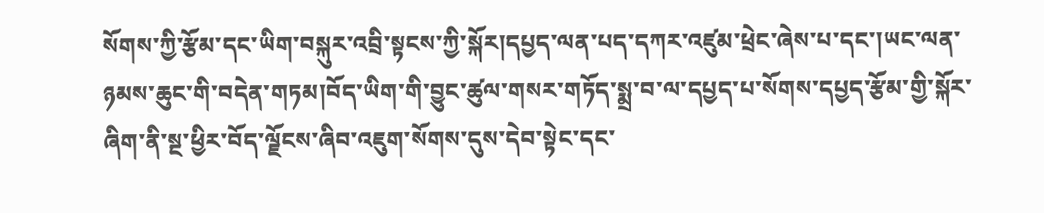སོགས་ཀྱི་རྩོམ་དང་ཡིག་བསྐུར་འབྲི་སྟངས་ཀྱི་སྐོར།དཔྱད་ལན་པད་དཀར་འཛུམ་ཕྲེང་ཞེས་པ་དང་།ཡང་ལན་ཉམས་ཆུང་གི་བདེན་གཏམ།བོད་ཡིག་གི་བྱུང་ཚུལ་གསར་གཏོད་སྨྲ་བ་ལ་དཔྱད་པ་སོགས་དཔྱད་རྩོམ་གྱི་སྐོར་ཞིག་ནི་སྔ་ཕྱིར་བོད་ལྗོངས་ཞིབ་འཇུག་སོགས་དུས་དེབ་སྟེང་དང་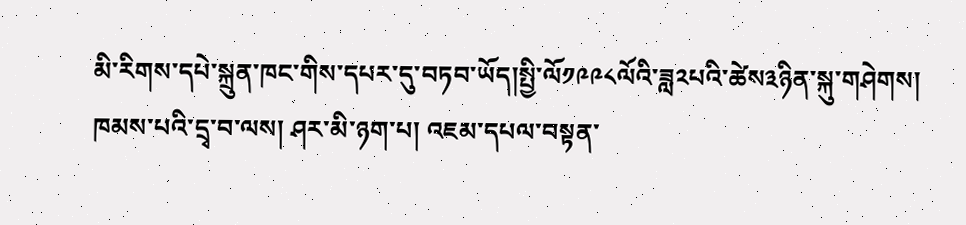མི་རིགས་དཔེ་སྐྲུན་ཁང་གིས་དཔར་དུ་བཏབ་ཡོད།སྤྱི་ལོ༡༩༩༨ལོའི་ཟླ༢པའི་ཚེས༣ཉིན་སྐུ་གཤེགས།
ཁམས་པའི་དྲྭ་བ་ལས། ཤར་མི་ཉག་པ། འཇམ་དཔལ་བསྟན་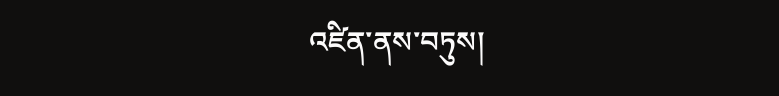འཛིན་ནས་བཏུས།